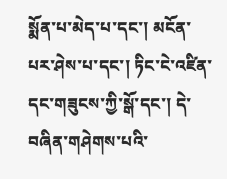སྨོན་པ་མེད་པ་དང་། མངོན་པར་ཤེས་པ་དང་། ཏིང་ངེ་འཛིན་དང་གཟུངས་ཀྱི་སྒོ་དང་། དེ་བཞིན་གཤེགས་པའི་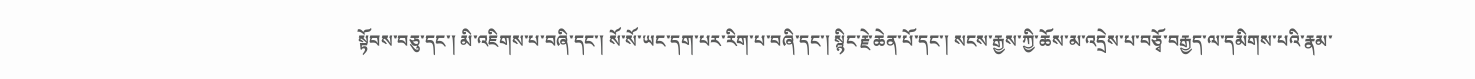སྟོབས་བཅུ་དང་། མི་འཇིགས་པ་བཞི་དང་། སོ་སོ་ཡང་དག་པར་རིག་པ་བཞི་དང་། སྙིང་རྗེ་ཆེན་པོ་དང་། སངས་རྒྱས་ཀྱི་ཆོས་མ་འདྲེས་པ་བཅྭོ་བརྒྱད་ལ་དམིགས་པའི་རྣམ་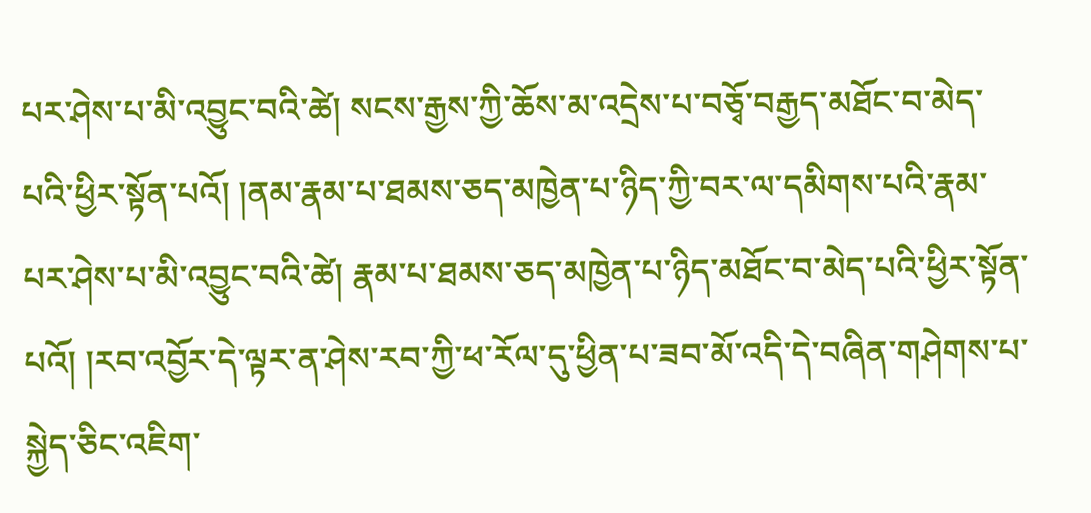པར་ཤེས་པ་མི་འབྱུང་བའི་ཚེ། སངས་རྒྱས་ཀྱི་ཆོས་མ་འདྲེས་པ་བཅྭོ་བརྒྱད་མཐོང་བ་མེད་པའི་ཕྱིར་སྟོན་པའོ། །ནམ་རྣམ་པ་ཐམས་ཅད་མཁྱེན་པ་ཉིད་ཀྱི་བར་ལ་དམིགས་པའི་རྣམ་པར་ཤེས་པ་མི་འབྱུང་བའི་ཚེ། རྣམ་པ་ཐམས་ཅད་མཁྱེན་པ་ཉིད་མཐོང་བ་མེད་པའི་ཕྱིར་སྟོན་པའོ། །རབ་འབྱོར་དེ་ལྟར་ན་ཤེས་རབ་ཀྱི་ཕ་རོལ་དུ་ཕྱིན་པ་ཟབ་མོ་འདི་དེ་བཞིན་གཤེགས་པ་སྐྱེད་ཅིང་འཇིག་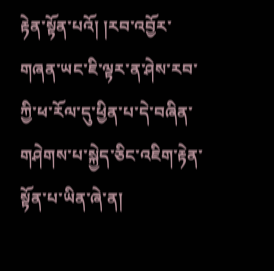རྟེན་སྟོན་པའོ། །རབ་འབྱོར་གཞན་ཡང་ཇི་ལྟར་ན་ཤེས་རབ་ཀྱི་ཕ་རོལ་དུ་ཕྱིན་པ་དེ་བཞིན་གཤེགས་པ་སྐྱེད་ཅིང་འཇིག་རྟེན་སྟོན་པ་ཡིན་ཞེ་ན།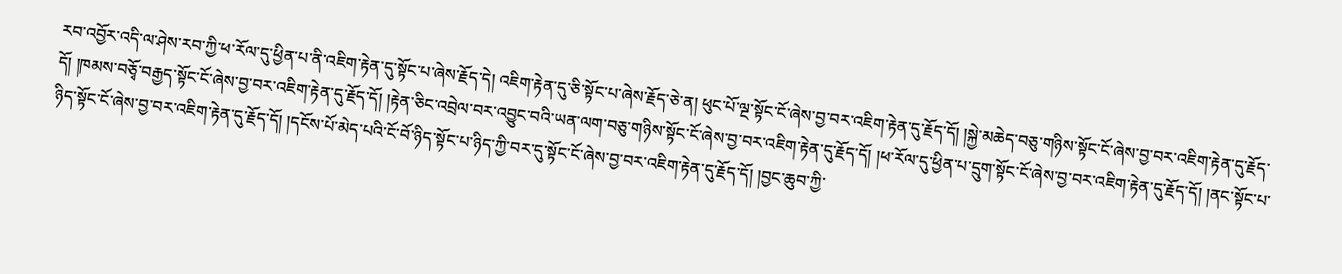རབ་འབྱོར་འདི་ལ་ཤེས་རབ་ཀྱི་ཕ་རོལ་དུ་ཕྱིན་པ་ནི་འཇིག་རྟེན་དུ་སྟོང་པ་ཞེས་རྗོད་དེ། འཇིག་རྟེན་དུ་ཅི་སྟོང་པ་ཞེས་རྗོད་ཅེ་ན། ཕུང་པོ་ལྔ་སྟོང་ངོ་ཞེས་བྱ་བར་འཇིག་རྟེན་དུ་རྗོད་དོ། །སྐྱེ་མཆེད་བཅུ་གཉིས་སྟོང་ངོ་ཞེས་བྱ་བར་འཇིག་རྟེན་དུ་རྗོད་དོ། །ཁམས་བཅྭོ་བརྒྱད་སྟོང་ངོ་ཞེས་བྱ་བར་འཇིག་རྟེན་དུ་རྗོད་དོ། །རྟེན་ཅིང་འབྲེལ་བར་འབྱུང་བའི་ཡན་ལག་བཅུ་གཉིས་སྟོང་ངོ་ཞེས་བྱ་བར་འཇིག་རྟེན་དུ་རྗོད་དོ། །ཕ་རོལ་དུ་ཕྱིན་པ་དྲུག་སྟོང་ངོ་ཞེས་བྱ་བར་འཇིག་རྟེན་དུ་རྗོད་དོ། །ནང་སྟོང་པ་ཉིད་སྟོང་ངོ་ཞེས་བྱ་བར་འཇིག་རྟེན་དུ་རྗོད་དོ། །དངོས་པོ་མེད་པའི་ངོ་བོ་ཉིད་སྟོང་པ་ཉིད་ཀྱི་བར་དུ་སྟོང་ངོ་ཞེས་བྱ་བར་འཇིག་རྟེན་དུ་རྗོད་དོ། །བྱང་ཆུབ་ཀྱི་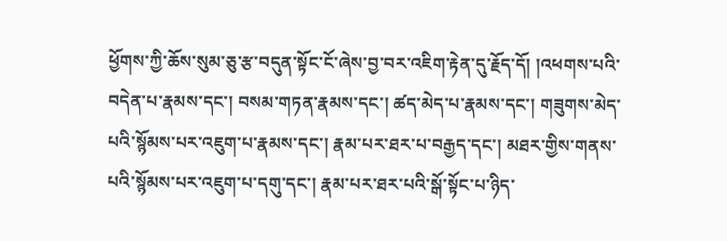ཕྱོགས་ཀྱི་ཆོས་སུམ་ཅུ་རྩ་བདུན་སྟོང་ངོ་ཞེས་བྱ་བར་འཇིག་རྟེན་དུ་རྗོད་དོ། །འཕགས་པའི་བདེན་པ་རྣམས་དང་། བསམ་གཏན་རྣམས་དང་། ཚད་མེད་པ་རྣམས་དང་། གཟུགས་མེད་པའི་སྙོམས་པར་འཇུག་པ་རྣམས་དང་། རྣམ་པར་ཐར་པ་བརྒྱད་དང་། མཐར་གྱིས་གནས་པའི་སྙོམས་པར་འཇུག་པ་དགུ་དང་། རྣམ་པར་ཐར་པའི་སྒོ་སྟོང་པ་ཉིད་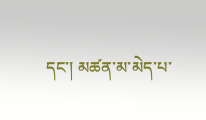དང་། མཚན་མ་མེད་པ་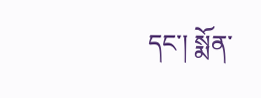དང་། སྨོན་